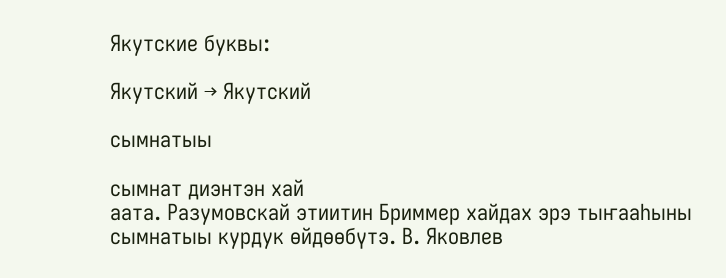Якутские буквы:

Якутский → Якутский

сымнатыы

сымнат диэнтэн хай
аата. Разумовскай этиитин Бриммер хайдах эрэ тыҥааһыны сымнатыы курдук өйдөөбүтэ. В. Яковлев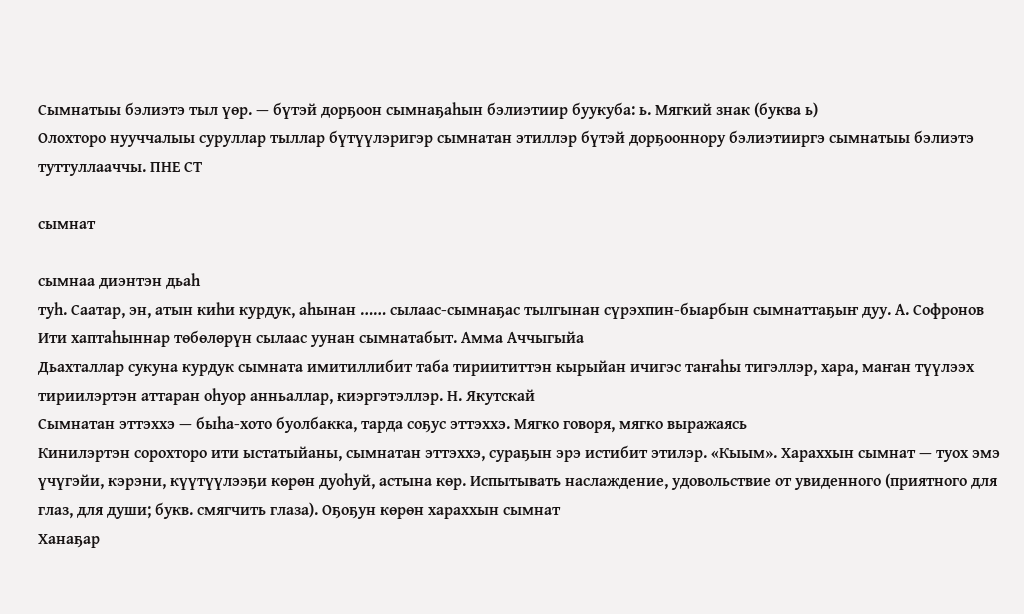Сымнатыы бэлиэтэ тыл үөр. — бүтэй дорҕоон сымнаҕаһын бэлиэтиир буукуба: ь. Мягкий знак (буква ь)
Олохторо нууччалыы суруллар тыллар бүтүүлэригэр сымнатан этиллэр бүтэй дорҕооннору бэлиэтииргэ сымнатыы бэлиэтэ туттуллааччы. ПНЕ СТ

сымнат

сымнаа диэнтэн дьаһ
туһ. Саатар, эн, атын киһи курдук, аһынан …… сылаас-сымнаҕас тылгынан сүрэхпин-быарбын сымнаттаҕыҥ дуу. А. Софронов
Ити хаптаһыннар төбөлөрүн сылаас уунан сымнатабыт. Амма Аччыгыйа
Дьахталлар сукуна курдук сымната имитиллибит таба тириититтэн кырыйан ичигэс таҥаһы тигэллэр, хара, маҥан түүлээх тириилэртэн аттаран оһуор анньаллар, киэргэтэллэр. Н. Якутскай
Сымнатан эттэххэ — быһа-хото буолбакка, тарда соҕус эттэххэ. Мягко говоря, мягко выражаясь
Кинилэртэн сорохторо ити ыстатыйаны, сымнатан эттэххэ, сураҕын эрэ истибит этилэр. «Кыым». Хараххын сымнат — туох эмэ үчүгэйи, кэрэни, күүтүүлээҕи көрөн дуоһуй, астына көр. Испытывать наслаждение, удовольствие от увиденного (приятного для глаз, для души; букв. смягчить глаза). Оҕоҕун көрөн хараххын сымнат
Ханаҕар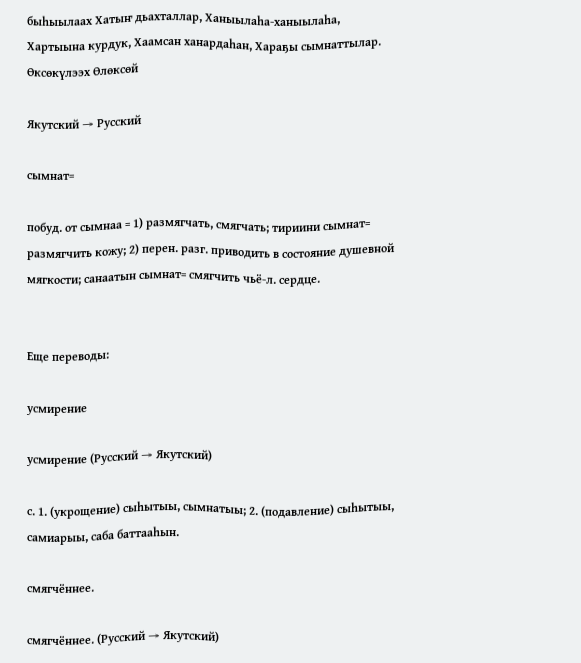быһыылаах Хатыҥ дьахталлар, Ханыылаһа-ханыылаһа, Хартыына курдук, Хаамсан ханардаһан, Хараҕы сымнаттылар. Өксөкүлээх Өлөксөй

Якутский → Русский

сымнат=

побуд. от сымнаа = 1) размягчать, смягчать; тириини сымнат= размягчить кожу; 2) перен. разг. приводить в состояние душевной мягкости; санаатын сымнат= смягчить чьё-л. сердце.


Еще переводы:

усмирение

усмирение (Русский → Якутский)

с. 1. (укрощение) сыһытыы, сымнатыы; 2. (подавление) сыһытыы, самиарыы, саба баттааһын.

смягчённее.

смягчённее. (Русский → Якутский)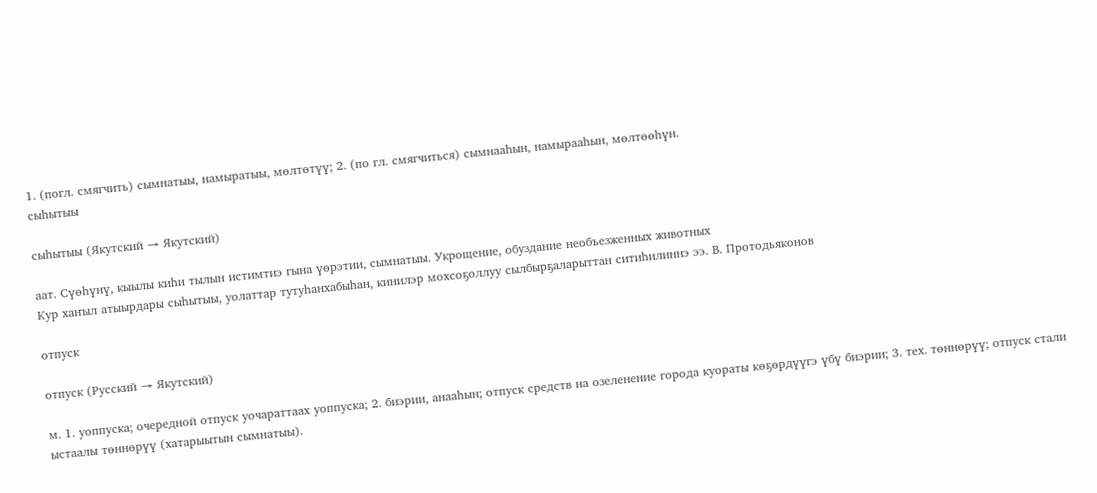1. (погл. смягчить) сымнатыы, намыратыы, мөлтөтүү; 2. (по гл. смягчиться) сымнааһын, намырааһын, мөлтөөһүн.
сыһытыы

сыһытыы (Якутский → Якутский)

аат. Сүөһүнү, кыылы киһи тылын истимтиэ гына үөрэтии, сымнатыы. Укрощение, обуздание необъезженных животных
Кур хаҥыл атыырдары сыһытыы, уолаттар тутуһанхабыһан, кинилэр мохсоҕоллуу сылбырҕаларыттан ситиһилиннэ ээ. В. Протодьяконов

отпуск

отпуск (Русский → Якутский)

м. 1. уоппуска; очередной отпуск уочараттаах уоппуска; 2. биэрии, анааһын; отпуск средств на озеленение города куораты көҕөрдүүгэ үбү биэрии; 3. тех. төннөрүү; отпуск стали ыстаалы төннөрүү (хатарыытын сымнатыы).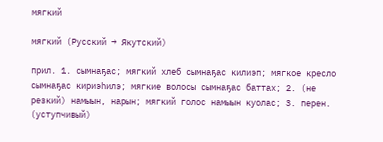мягкий

мягкий (Русский → Якутский)

прил. 1. сымнаҕас; мягкий хлеб сымнаҕас килиэп; мягкое кресло сымнаҕас кириэһилэ; мягкие волосы сымнаҕас баттах; 2. (не резкий) намыын, нарын; мягкий голос намыын куолас; 3. перен. (уступчивый)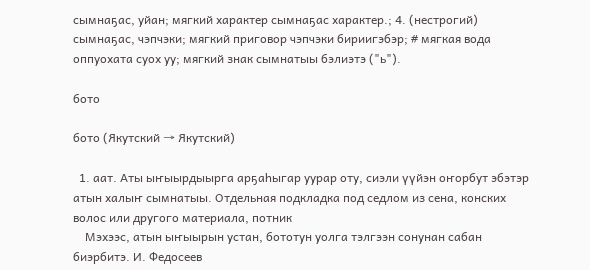сымнаҕас, уйан; мягкий характер сымнаҕас характер.; 4. (нестрогий) сымнаҕас, чэпчэки; мягкий приговор чэпчэки бириигэбэр; # мягкая вода оппуохата суох уу; мягкий знак сымнатыы бэлиэтэ ("ь").

бото

бото (Якутский → Якутский)

  1. аат. Аты ыҥыырдыырга арҕаһыгар уурар оту, сиэли үүйэн оҥорбут эбэтэр атын халыҥ сымнатыы. Отдельная подкладка под седлом из сена, конских волос или другого материала, потник
    Мэхээс, атын ыҥыырын устан, бототун уолга тэлгээн сонунан сабан биэрбитэ. И. Федосеев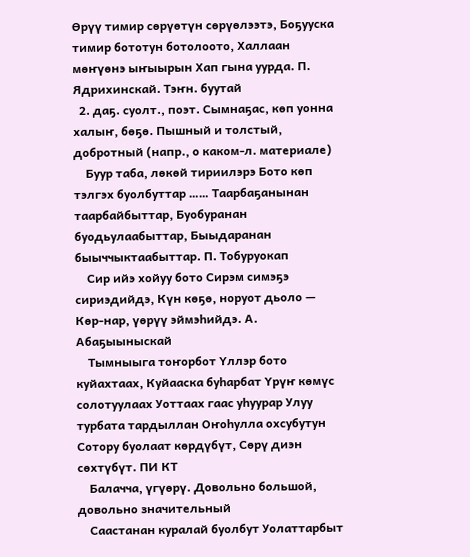Өрүү тимир сөрүөтүн сөрүөлээтэ, Боҕууска тимир бототун ботолоото, Халлаан мөҥүөнэ ыҥыырын Хап гына уурда. П. Ядрихинскай. Тэҥн. буутай
  2. даҕ. суолт., поэт. Сымнаҕас, көп уонна халыҥ, бөҕө. Пышный и толстый, добротный (напр., о каком-л. материале)
    Буур таба, лөкөй тириилэрэ Бото көп тэлгэх буолбуттар …… Таарбаҕанынан таарбайбыттар, Буобуранан буодьулаабыттар, Быыдаранан быыччыктаабыттар. П. Тобуруокап
    Сир ийэ хойуу бото Сирэм симэҕэ сириэдийдэ, Күн көҕө, норуот дьоло — Көр-нар, үөрүү эймэһийдэ. А. Абаҕыыныскай
    Тымныыга тоҥорбот Үллэр бото куйахтаах, Куйааска буһарбат Үрүҥ көмүс солотуулаах Уоттаах гаас уһуурар Улуу турбата тардыллан Оҥоһулла охсубутун Сотору буолаат көрдүбүт, Сөрү диэн сөхтүбүт. ПИ КТ
    Балачча, үгүөрү. Довольно большой, довольно значительный
    Саастанан куралай буолбут Уолаттарбыт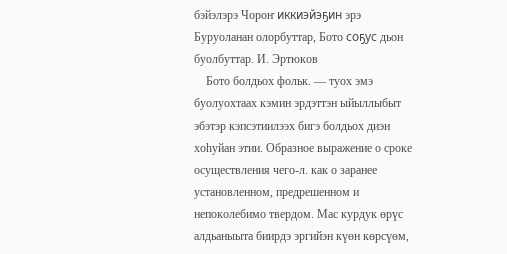бэйэлэрэ Чороҥ иккиэйэҕин эрэ Буруоланан олорбуттар, Бото соҕус дьон буолбуттар. И. Эртюков
    Бото болдьох фольк. — туох эмэ буолуохтаах кэмин эрдэттэн ыйыллыбыт эбэтэр кэпсэтиилээх бигэ болдьох диэн хоһуйан этии. Образное выражение о сроке осуществления чего-л. как о заранее установленном, предрешенном и непоколебимо твердом. Мас курдук өрүс алдьаныыта биирдэ эргийэн күөн көрсүөм,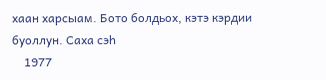хаан харсыам. Бото болдьох, кэтэ кэрдии буоллун. Саха сэһ
    1977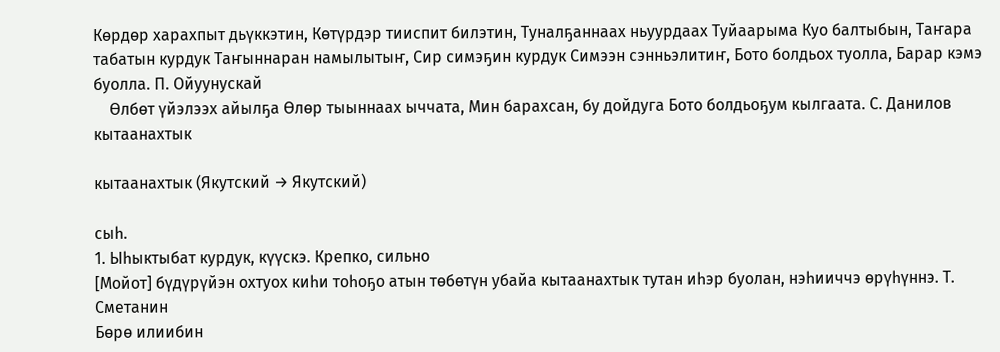Көрдөр харахпыт дьүккэтин, Көтүрдэр тииспит билэтин, Туналҕаннаах ньуурдаах Туйаарыма Куо балтыбын, Таҥара табатын курдук Таҥыннаран намылытыҥ, Сир симэҕин курдук Симээн сэнньэлитиҥ, Бото болдьох туолла, Барар кэмэ буолла. П. Ойуунускай
    Өлбөт үйэлээх айылҕа Өлөр тыыннаах ыччата, Мин барахсан, бу дойдуга Бото болдьоҕум кылгаата. С. Данилов
кытаанахтык

кытаанахтык (Якутский → Якутский)

сыһ.
1. Ыһыктыбат курдук, күүскэ. Крепко, сильно
[Мойот] бүдүрүйэн охтуох киһи тоһоҕо атын төбөтүн убайа кытаанахтык тутан иһэр буолан, нэһииччэ өрүһүннэ. Т. Сметанин
Бөрө илиибин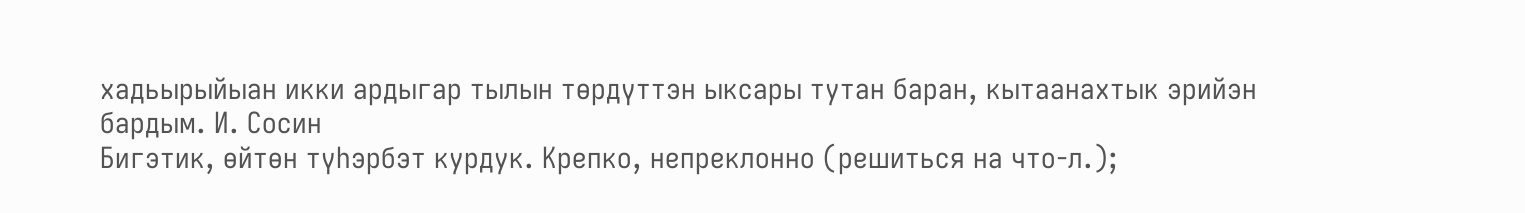хадьырыйыан икки ардыгар тылын төрдүттэн ыксары тутан баран, кытаанахтык эрийэн бардым. И. Сосин
Бигэтик, өйтөн түһэрбэт курдук. Крепко, непреклонно (решиться на что-л.);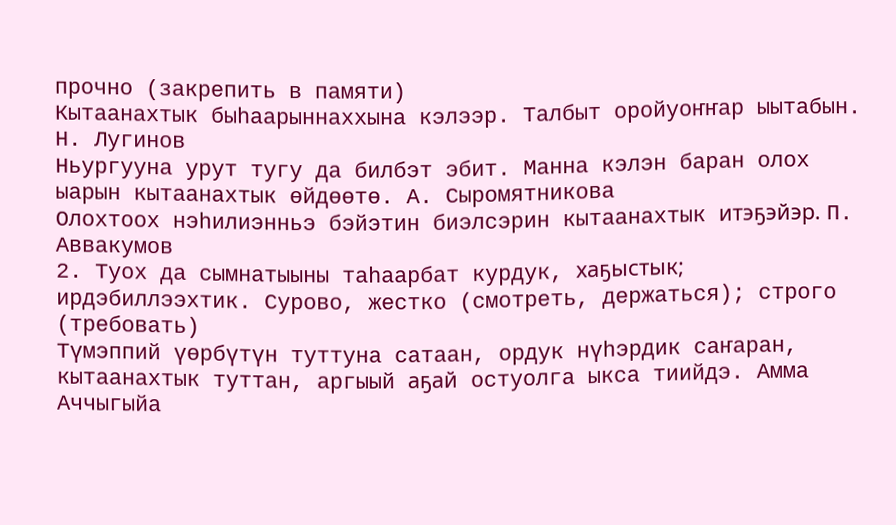прочно (закрепить в памяти)
Кытаанахтык быһаарыннаххына кэлээр. Талбыт оройуоҥҥар ыытабын. Н. Лугинов
Ньургууна урут тугу да билбэт эбит. Манна кэлэн баран олох ыарын кытаанахтык өйдөөтө. А. Сыромятникова
Олохтоох нэһилиэнньэ бэйэтин биэлсэрин кытаанахтык итэҕэйэр. П. Аввакумов
2. Туох да сымнатыыны таһаарбат курдук, хаҕыстык; ирдэбиллээхтик. Сурово, жестко (смотреть, держаться); строго (требовать)
Түмэппий үөрбүтүн туттуна сатаан, ордук нүһэрдик саҥаран, кытаанахтык туттан, аргыый аҕай остуолга ыкса тиийдэ. Амма Аччыгыйа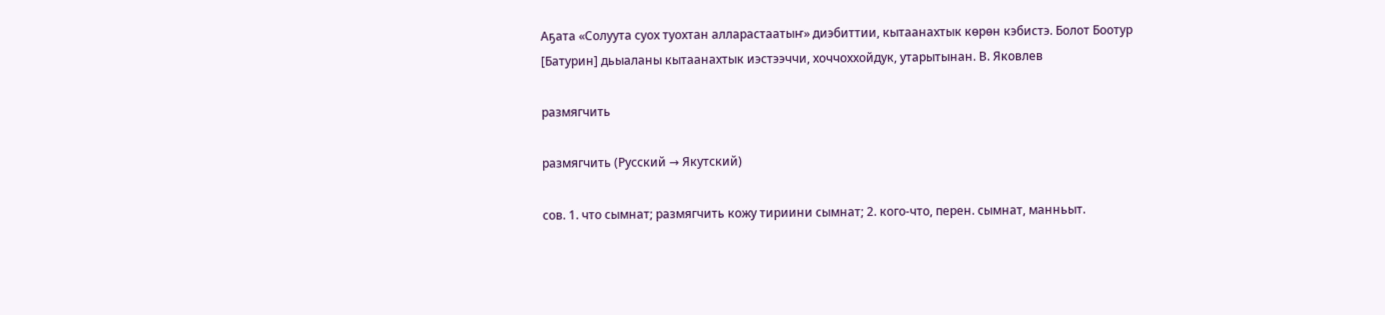Аҕата «Солуута суох туохтан алларастаатыҥ» диэбиттии, кытаанахтык көрөн кэбистэ. Болот Боотур
[Батурин] дьыаланы кытаанахтык иэстээччи, хоччоххойдук, утарытынан. В. Яковлев

размягчить

размягчить (Русский → Якутский)

сов. 1. что сымнат; размягчить кожу тириини сымнат; 2. кого-что, перен. сымнат, манньыт.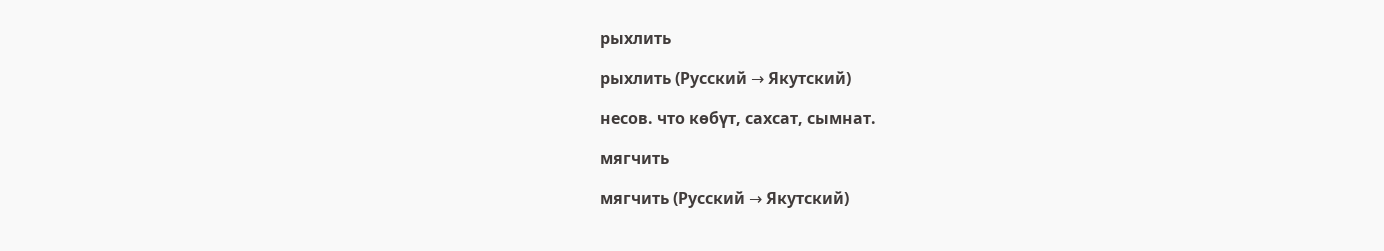рыхлить

рыхлить (Русский → Якутский)

несов. что көбүт, сахсат, сымнат.

мягчить

мягчить (Русский → Якутский)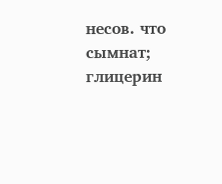несов. что сымнат; глицерин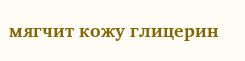мягчит кожу глицерин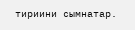тириини сымнатар.